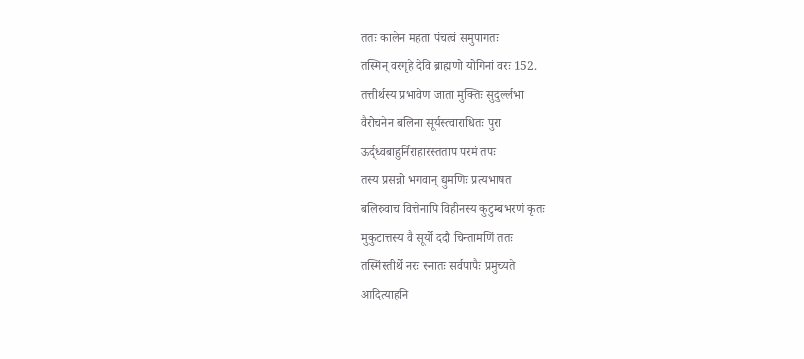ततः कालेन महता पंचत्वं समुपागतः
तस्मिन् वरगृहे देवि ब्राह्मणो योगिनां वरः 152.
तत्तीर्थस्य प्रभावेण जाता मुक्तिः सुदुर्ल्लभा
वैरोचनेन बलिना सूर्यस्त्वाराधितः पुरा
ऊर्द्ध्वबाहुर्निराहारस्तताप परमं तपः
तस्य प्रसन्नो भगवान् द्युमणिः प्रत्यभाषत
बलिरुवाच वित्तेनापि विहीनस्य कुटुम्बभरणं कृतः
मुकुटात्तस्य वै सूर्यो ददौ चिन्तामणिं ततः
तस्मिंस्तीर्थे नरः स्नातः सर्वपापैः प्रमुच्यते
आदित्याहनि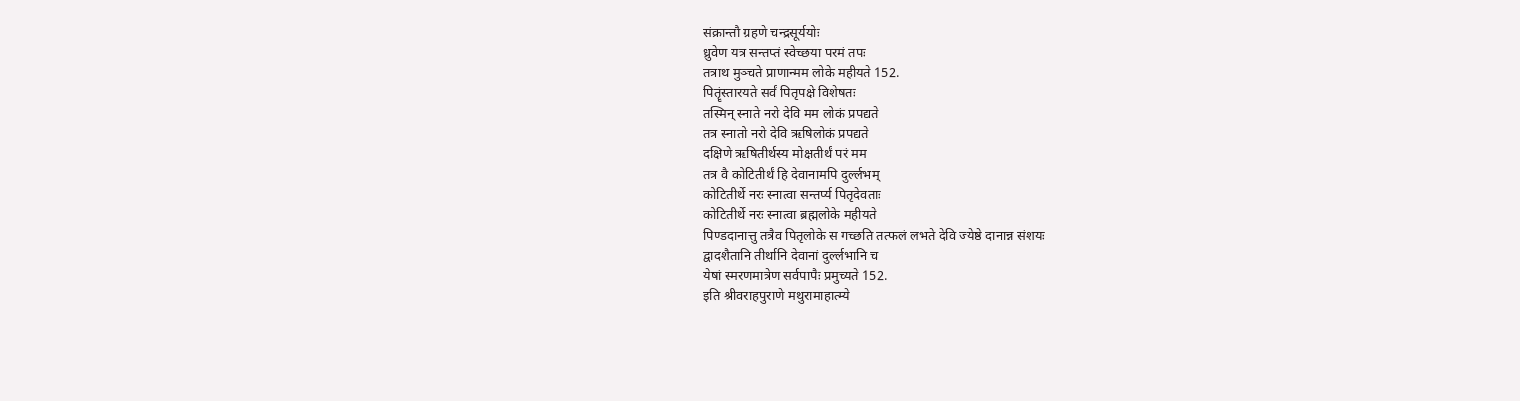संक्रान्तौ ग्रहणे चन्द्रसूर्ययोः
ध्रुवेण यत्र सन्तप्तं स्वेच्छया परमं तपः
तत्राथ मुञ्चते प्राणान्मम लोके महीयते 152.
पितॄंस्तारयते सर्वं पितृपक्षे विशेषतः
तस्मिन् स्नाते नरो देवि मम लोकं प्रपद्यते
तत्र स्नातो नरो देवि ऋषिलोकं प्रपद्यते
दक्षिणे ऋषितीर्थस्य मोक्षतीर्थं परं मम
तत्र वै कोटितीर्थं हि देवानामपि दुर्ल्लभम्
कोटितीर्थे नरः स्नात्वा सन्तर्प्य पितृदेवताः
कोटितीर्थे नरः स्नात्वा ब्रह्मलोके महीयते
पिण्डदानात्तु तत्रैव पितृलोके स गच्छति तत्फलं लभते देवि ज्येष्ठे दानान्न संशयः
द्वादशैतानि तीर्थानि देवानां दुर्ल्लभानि च
येषां स्मरणमात्रेण सर्वपापैः प्रमुच्यते 152.
इति श्रीवराहपुराणे मथुरामाहात्म्ये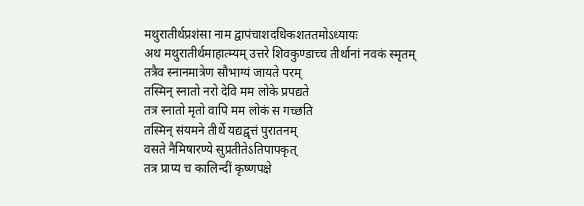मथुरातीर्थप्रशंसा नाम द्वापंचाशदधिकशततमोऽध्यायः
अथ मथुरातीर्थमाहात्म्यम् उत्तरे शिवकुण्डाच्च तीर्थानां नवकं स्मृतम्
तत्रैव स्नानमात्रेण सौभाग्यं जायते परम्
तस्मिन् स्नातो नरो देवि मम लोके प्रपद्यते
तत्र स्नातो मृतो वापि मम लोकं स गच्छति
तस्मिन् संयमने तीर्थे यद्यद्वृत्तं पुरातनम्
वसते नैमिषारण्ये सुप्रतीतेऽतिपापकृत्
तत्र प्राप्य च कालिन्दीं कृष्णपक्षे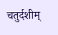चतुर्दशीम्